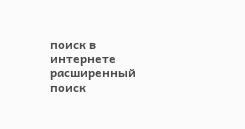поиск в интернете
расширенный поиск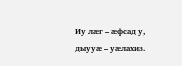Иу лæг – æфсад у, дыууæ – уæлахиз.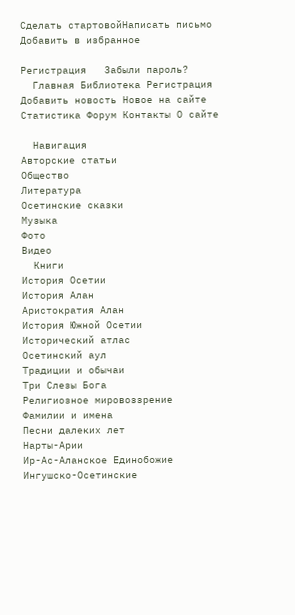Сделать стартовойНаписать письмо Добавить в избранное

Регистрация   Забыли пароль?
  Главная Библиотека Регистрация Добавить новость Новое на сайте Статистика Форум Контакты О сайте

  Навигация
Авторские статьи
Общество
Литература
Осетинские сказки
Музыка
Фото
Видео
  Книги
История Осетии
История Алан
Аристократия Алан
История Южной Осетии
Исторический атлас
Осетинский аул
Традиции и обычаи
Три Слезы Бога
Религиозное мировоззрение
Фамилии и имена
Песни далеких лет
Нарты-Арии
Ир-Ас-Аланское Единобожие
Ингушско-Осетинские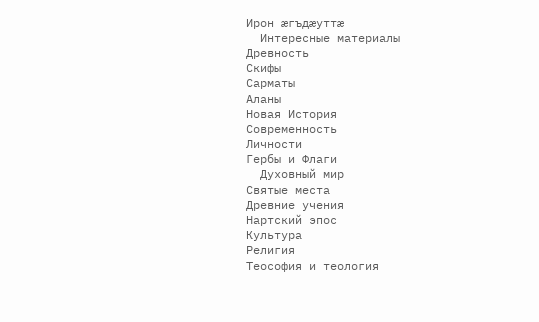Ирон æгъдæуттæ
  Интересные материалы
Древность
Скифы
Сарматы
Аланы
Новая История
Современность
Личности
Гербы и Флаги
  Духовный мир
Святые места
Древние учения
Нартский эпос
Культура
Религия
Теософия и теология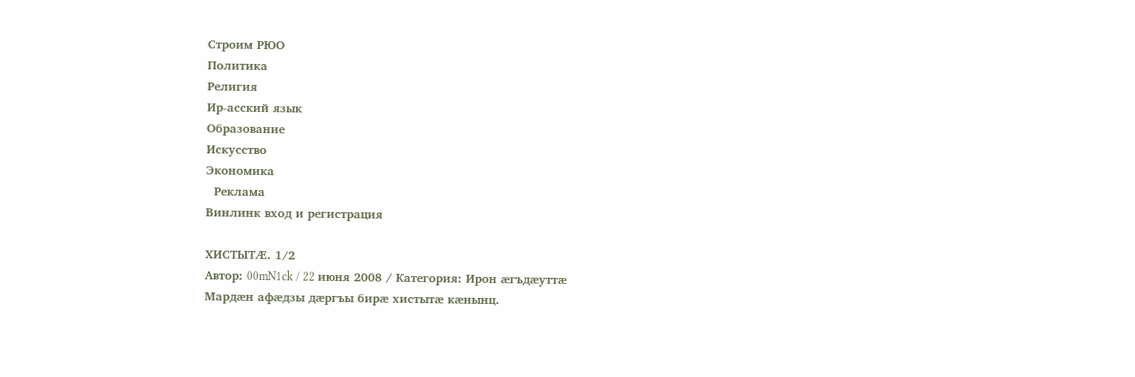Строим РЮО
Политика
Религия
Ир-асский язык
Образование
Искусство
Экономика
  Реклама
Винлинк вход и регистрация

ХИСТЫТÆ. 1/2
Автор: 00mN1ck / 22 июня 2008 / Категория: Ирон æгъдæуттæ
Мардæн афæдзы дæргъы бирæ хистытæ кæнынц.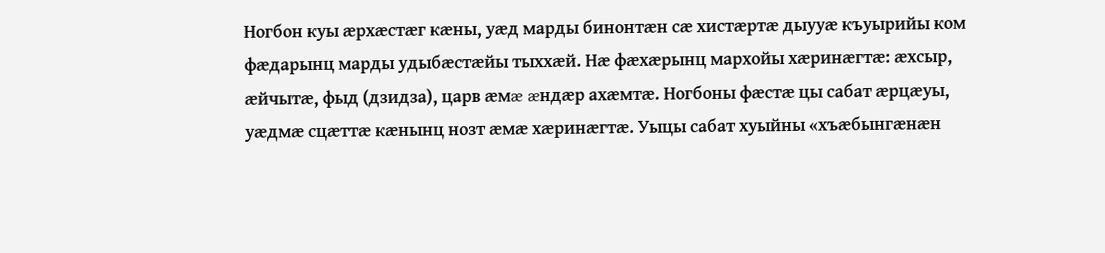Ногбон куы æрхæстæг кæны, уæд марды бинонтæн сæ хистæртæ дыууæ къуырийы ком фæдарынц марды удыбæстæйы тыххæй. Нæ фæхæрынц мархойы хæринæгтæ: æхсыр, æйчытæ, фыд (дзидза), царв æмæ æндæр ахæмтæ. Ногбоны фæстæ цы сабат æрцæуы, уæдмæ сцæттæ кæнынц нозт æмæ хæринæгтæ. Уыцы сабат хуыйны «хъæбынгæнæн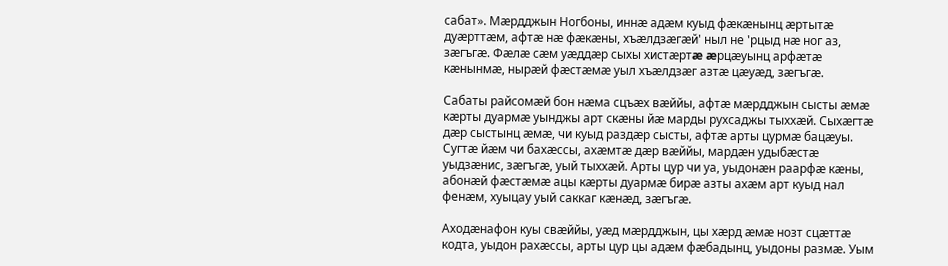сабат». Мæрдджын Ногбоны, иннæ адæм куыд фæкæнынц æртытæ дуæрттæм, афтæ нæ фæкæны, хъæлдзæгæй' ныл не 'рцыд нæ ног аз, зæгъгæ. Фæлæ сæм уæддæр сыхы хистæртæ æрцæуынц арфæтæ кæнынмæ, нырæй фæстæмæ уыл хъæлдзæг азтæ цæуæд, зæгъгæ.

Сабаты райсомæй бон нæма сцъæх вæййы, афтæ мæрдджын сысты æмæ кæрты дуармæ уынджы арт скæны йæ марды рухсаджы тыххæй. Сыхæгтæ дæр сыстынц æмæ, чи куыд раздæр сысты, афтæ арты цурмæ бацæуы. Сугтæ йæм чи бахæссы, ахæмтæ дæр вæййы, мардæн удыбæстæ уыдзæнис, зæгъгæ, уый тыххæй. Арты цур чи уа, уыдонæн раарфæ кæны, абонæй фæстæмæ ацы кæрты дуармæ бирæ азты ахæм арт куыд нал фенæм, хуыцау уый саккаг кæнæд, зæгъгæ.

Аходæнафон куы свæййы, уæд мæрдджын, цы хæрд æмæ нозт сцæттæ кодта, уыдон рахæссы, арты цур цы адæм фæбадынц, уыдоны размæ. Уым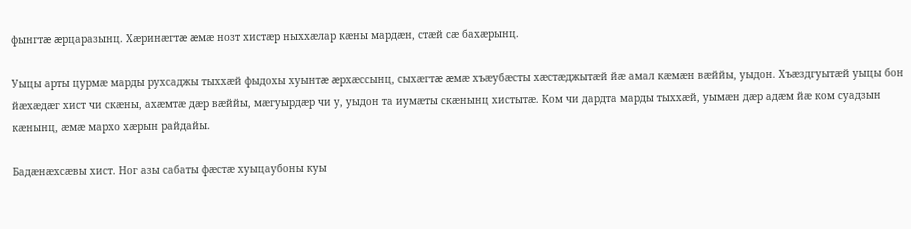фынгтæ æрцаразынц. Хæринæгтæ æмæ нозт хистæр ныххæлар кæны мардæн, стæй сæ бахæрынц.

Уыцы арты цурмæ марды рухсаджы тыххæй фыдохы хуынтæ æрхæссынц, сыхæгтæ æмæ хъæубæсты хæстæджытæй йæ амал кæмæн вæййы, уыдон. Хъæздгуытæй уыцы бон йæхæдæг хист чи скæны, ахæмтæ дæр вæййы, мæгуырдæр чи у, уыдон та иумæты скæнынц хистытæ. Ком чи дардта марды тыххæй, уымæн дæр адæм йæ ком суадзын кæнынц, æмæ мархо хæрын райдайы.

Бадæнæхсæвы хист. Ног азы сабаты фæстæ хуыцаубоны куы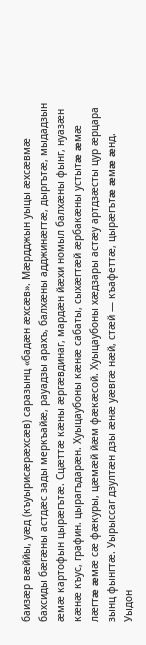баизæр вæййы, уæд (къуырисæрæхсæв) саразынц «бадæн æхсæв». Мæрдджын уыцы æхсæвмæ бахсиды бæгæны астдæс зады меркъайæ, рауадзы арахъ, балхæны адджинæгтæ, дыргътæ, мыдадзын æмæ картофын цырæгътæ. Сцæттæ кæны æргæвдинаг, мардæн йæхи номыл балхæны фынг, нуазæн кæнæ къус, графин. цырагъдарæн. Хуыцаубоны кæнæ сабаты, сыхæгтæй æрбакæны устытæ æмæ лæгтæ æмæ сæ фæкуры, цæмæй йæм фæкæсой. Хуыцаубоны хæдзары астæу артдзæсты цур æрцара зынц фынгтæ. Уырыссаг дзултæн дзы æнæ уæвгæ нæй, стæй — къафеттæ, цырæгътæ æмæ æнд. Уыдон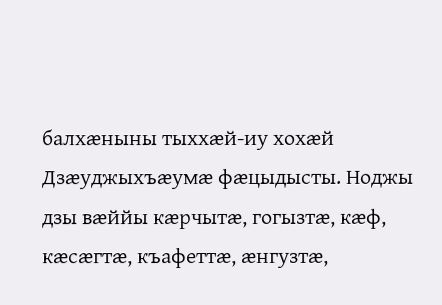балхæныны тыххæй-иу хохæй Дзæуджыхъæумæ фæцыдысты. Ноджы дзы вæййы кæрчытæ, гогызтæ, кæф, кæсæгтæ, къафеттæ, æнгузтæ,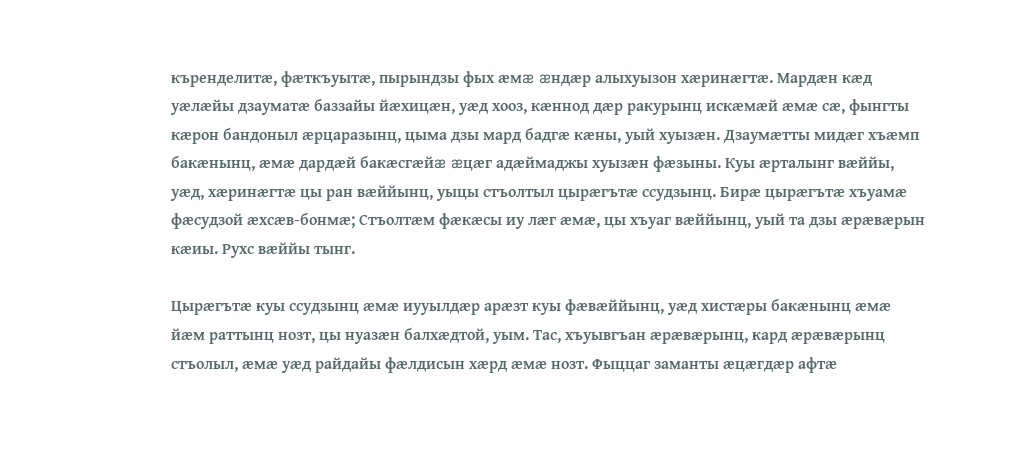къренделитæ, фæткъуытæ, пырындзы фых æмæ æндæр алыхуызон хæринæгтæ. Мардæн кæд уæлæйы дзауматæ баззайы йæхицæн, уæд хооз, кæннод дæр ракурынц искæмæй æмæ сæ, фынгты кæрон бандоныл æрцаразынц, цыма дзы мард бадгæ кæны, уый хуызæн. Дзаумæтты мидæг хъæмп бакæнынц, æмæ дардæй бакæсгæйæ æцæг адæймаджы хуызæн фæзыны. Куы æрталынг вæййы, уæд, хæринæгтæ цы ран вæййынц, уыцы стъолтыл цырæгътæ ссудзынц. Бирæ цырæгътæ хъуамæ фæсудзой æхсæв-бонмæ; Стъолтæм фæкæсы иу лæг æмæ, цы хъуаг вæййынц, уый та дзы æрæвæрын кæиы. Рухс вæййы тынг.

Цырæгътæ куы ссудзынц æмæ иууылдæр арæзт куы фæвæййынц, уæд хистæры бакæнынц æмæ йæм раттынц нозт, цы нуазæн балхæдтой, уым. Тас, хъуывгъан æрæвæрынц, кард æрæвæрынц стъолыл, æмæ уæд райдайы фæлдисын хæрд æмæ нозт. Фыццаг заманты æцæгдæр афтæ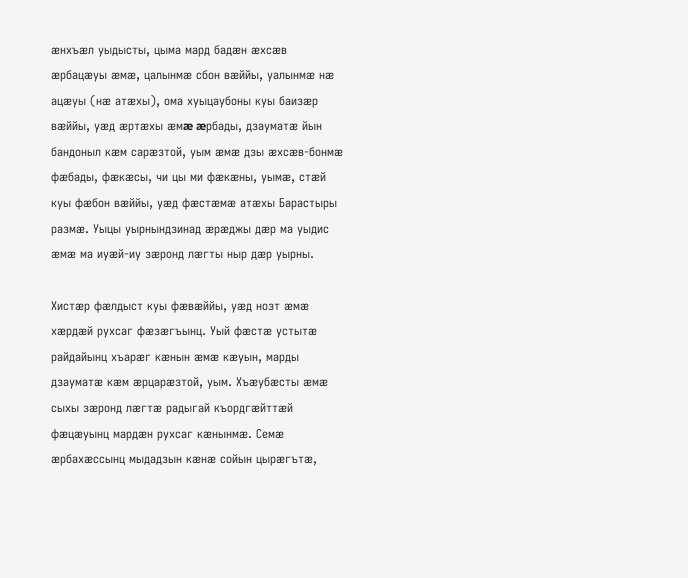æнхъæл уыдысты, цыма мард бадæн æхсæв æрбацæуы æмæ, цалынмæ сбон вæййы, уалынмæ нæ ацæуы (нæ атæхы), ома хуыцаубоны куы баизæр вæййы, уæд æртæхы æмæ æрбады, дзауматæ йын бандоныл кæм сарæзтой, уым æмæ дзы æхсæв-бонмæ фæбады, фæкæсы, чи цы ми фæкæны, уымæ, стæй куы фæбон вæййы, уæд фæстæмæ атæхы Барастыры размæ. Уыцы уырнындзинад æрæджы дæр ма уыдис æмæ ма иуæй-иу зæронд лæгты ныр дæр уырны.

Хистæр фæлдыст куы фæвæййы, уæд нозт æмæ хæрдæй рухсаг фæзæгъынц. Уый фæстæ устытæ райдайынц хъарæг кæнын æмæ кæуын, марды дзауматæ кæм æрцарæзтой, уым. Хъæубæсты æмæ сыхы зæронд лæгтæ радыгай къордгæйттæй фæцæуынц мардæн рухсаг кæнынмæ. Семæ æрбахæссынц мыдадзын кæнæ сойын цырæгътæ,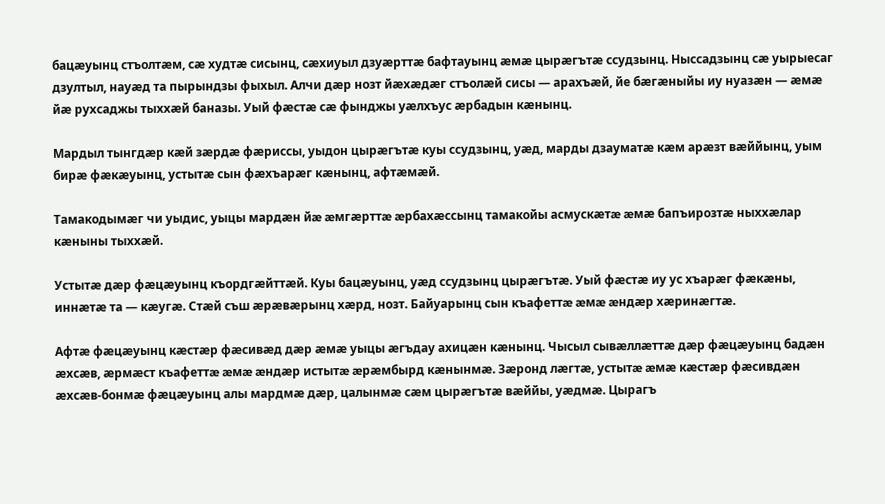бацæуынц стъолтæм, сæ худтæ сисынц, сæхиуыл дзуæрттæ бафтауынц æмæ цырæгътæ ссудзынц. Ныссадзынц сæ уырыесаг дзултыл, науæд та пырындзы фыхыл. Алчи дæр нозт йæхæдæг стъолæй сисы — арахъæй, йе бæгæныйы иу нуазæн — æмæ йæ рухсаджы тыххæй баназы. Уый фæстæ сæ фынджы уæлхъус æрбадын кæнынц.

Мардыл тынгдæр кæй зæрдæ фæриссы, уыдон цырæгътæ куы ссудзынц, уæд, марды дзауматæ кæм арæзт вæййынц, уым бирæ фæкæуынц, устытæ сын фæхъарæг кæнынц, афтæмæй.

Тамакодымæг чи уыдис, уыцы мардæн йæ æмгæрттæ æрбахæссынц тамакойы асмускæтæ æмæ бапъирозтæ ныххæлар кæныны тыххæй.

Устытæ дæр фæцæуынц къордгæйттæй. Куы бацæуынц, уæд ссудзынц цырæгътæ. Уый фæстæ иу ус хъарæг фæкæны, иннæтæ та — кæугæ. Стæй съш æрæвæрынц хæрд, нозт. Байуарынц сын къафеттæ æмæ æндæр хæринæгтæ.

Афтæ фæцæуынц кæстæр фæсивæд дæр æмæ уыцы æгъдау ахицæн кæнынц. Чысыл сывæллæттæ дæр фæцæуынц бадæн æхсæв, æрмæст къафеттæ æмæ æндæр истытæ æрæмбырд кæнынмæ. Зæронд лæгтæ, устытæ æмæ кæстæр фæсивдæн æхсæв-бонмæ фæцæуынц алы мардмæ дæр, цалынмæ сæм цырæгътæ вæййы, уæдмæ. Цырагъ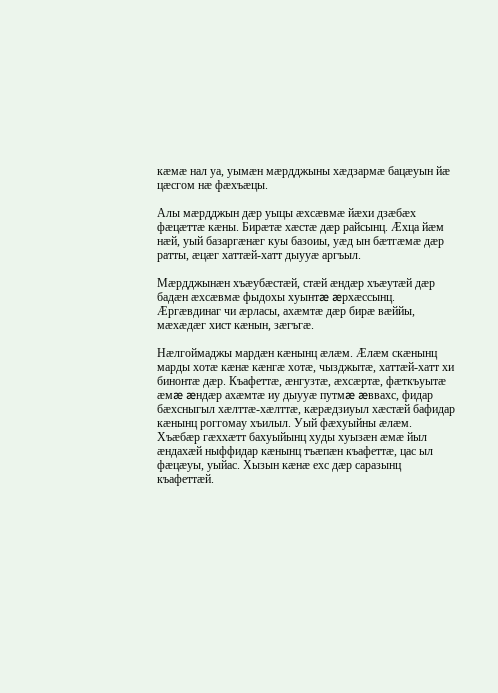кæмæ нал уа, уымæн мæрдджыны хæдзармæ бацæуын йæ цæсгом нæ фæхъæцы.

Алы мæрдджын дæр уыцы æхсæвмæ йæхи дзæбæх фæцæттæ кæны. Бирæтæ хæстæ дæр райсынц. Æхца йæм нæй, уый базаргæнæг куы базоиы, уæд ын бæтгæмæ дæр ратты, æцæг хаттæй-хатт дыууæ аргъыл.

Мæрдджынæн хъæубæстæй, стæй æндæр хъæутæй дæр бадæн æхсæвмæ фыдохы хуынтæ æрхæссынц. Æргæвдинаг чи æрласы, ахæмтæ дæр бирæ вæййы, мæхæдæг хист кæнын, зæгъгæ.

Нæлгоймаджы мардæн кæнынц æлæм. Æлæм скæнынц марды хотæ кæнæ кæнгæ хотæ, чызджытæ, хаттæй-хатт хи бинонтæ дæр. Къафеттæ, æнгузтæ, æхсæртæ, фæткъуытæ æмæ æндæр ахæмтæ иу дыууæ путмæ æввахс, фидар бæхсныгыл хæлттæ-хæлттæ, кæрæдзиуыл хæстæй бафидар кæнынц роггомау хъилыл. Уый фæхуыйны æлæм. Хъæбæр гæххæтт бахуыйынц худы хуызæн æмæ йыл æндахæй ныффидар кæнынц тъæпæн къафеттæ, цас ыл фæцæуы, уыйас. Хызын кæнæ ехс дæр саразынц къафеттæй.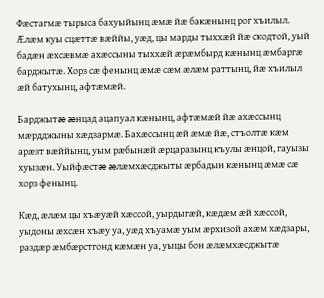Фæстагмæ тырыса бахуыйынц æмæ йæ бакæнынц рог хъилыл. Æлæм куы сцæттæ вæййы, уæд, цы марды тыххæй йæ скодтой, уый бадæн æхсæвмæ ахæссыны тыххæй æрæмбырд кæнынц æмбаргæ барджытæ. Хорз сæ фенынц æмæ сæм æлæм раттынц, йæ хъилыл æй батухынц, афтæмæй.

Барджытæ æнцад ацапуал кæнынц, афтæмæй йæ ахæссынц мæрдджыны хæдзармæ. Бахæссынц æй æмæ йæ, стъолтæ кæм арæзт вæййынц, уым рæбынæй æрцаразынц къулы æнцой, гауызы хуызæн. Уыйфæстæ æлæмхæсджыты æрбадын кæнынц æмæ сæ хорз фенынц.

Кæд, æлæм цы хъæуæй хæссой, уырдыгæй, кæдæм æй хæссой, уыдоны æхсæн хъæу уа, уæд хъуамæ уым æрхизой ахæм хæдзары, раздæр æмбæрстгонд кæмæн уа, уыцы бон æлæмхæсджытæ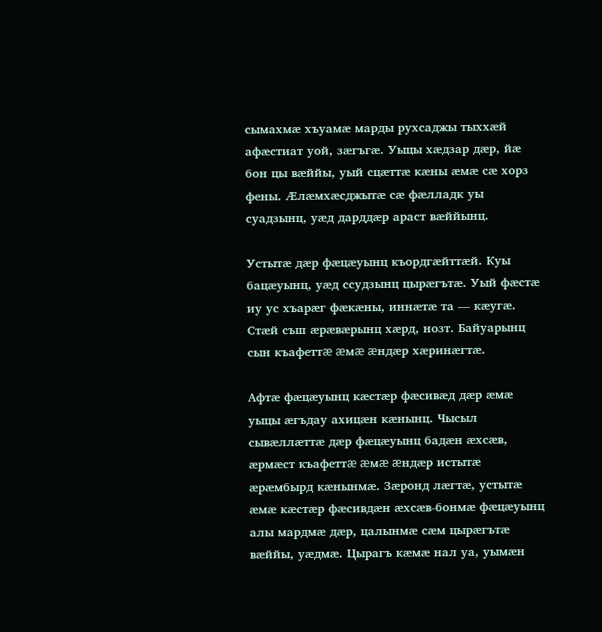сымахмæ хъуамæ марды рухсаджы тыххæй афæстиат уой, зæгъгæ. Уыцы хæдзар дæр, йæ бон цы вæййы, уый сцæттæ кæны æмæ сæ хорз фены. Æлæмхæсджытæ сæ фæлладк уы суадзынц, уæд дарддæр араст вæййынц.

Устытæ дæр фæцæуынц къордгæйттæй. Куы бацæуынц, уæд ссудзынц цырæгътæ. Уый фæстæ иу ус хъарæг фæкæны, иннæтæ та — кæугæ. Стæй съш æрæвæрынц хæрд, нозт. Байуарынц сын къафеттæ æмæ æндæр хæринæгтæ.

Афтæ фæцæуынц кæстæр фæсивæд дæр æмæ уыцы æгъдау ахицæн кæнынц. Чысыл сывæллæттæ дæр фæцæуынц бадæн æхсæв, æрмæст къафеттæ æмæ æндæр истытæ æрæмбырд кæнынмæ. Зæронд лæгтæ, устытæ æмæ кæстæр фæсивдæн æхсæв-бонмæ фæцæуынц алы мардмæ дæр, цалынмæ сæм цырæгътæ вæййы, уæдмæ. Цырагъ кæмæ нал уа, уымæн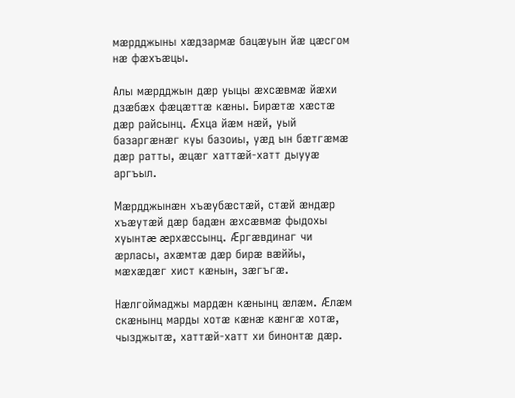мæрдджыны хæдзармæ бацæуын йæ цæсгом нæ фæхъæцы.

Алы мæрдджын дæр уыцы æхсæвмæ йæхи дзæбæх фæцæттæ кæны. Бирæтæ хæстæ дæр райсынц. Æхца йæм нæй, уый базаргæнæг куы базоиы, уæд ын бæтгæмæ дæр ратты, æцæг хаттæй-хатт дыууæ аргъыл.

Мæрдджынæн хъæубæстæй, стæй æндæр хъæутæй дæр бадæн æхсæвмæ фыдохы хуынтæ æрхæссынц. Æргæвдинаг чи æрласы, ахæмтæ дæр бирæ вæййы, мæхæдæг хист кæнын, зæгъгæ.

Нæлгоймаджы мардæн кæнынц æлæм. Æлæм скæнынц марды хотæ кæнæ кæнгæ хотæ, чызджытæ, хаттæй-хатт хи бинонтæ дæр.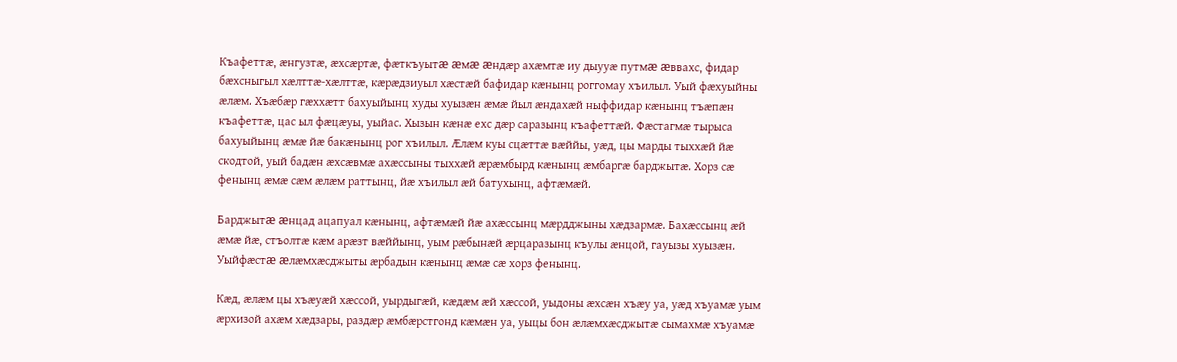Къафеттæ, æнгузтæ, æхсæртæ, фæткъуытæ æмæ æндæр ахæмтæ иу дыууæ путмæ æввахс, фидар бæхсныгыл хæлттæ-хæлттæ, кæрæдзиуыл хæстæй бафидар кæнынц роггомау хъилыл. Уый фæхуыйны æлæм. Хъæбæр гæххæтт бахуыйынц худы хуызæн æмæ йыл æндахæй ныффидар кæнынц тъæпæн къафеттæ, цас ыл фæцæуы, уыйас. Хызын кæнæ ехс дæр саразынц къафеттæй. Фæстагмæ тырыса бахуыйынц æмæ йæ бакæнынц рог хъилыл. Æлæм куы сцæттæ вæййы, уæд, цы марды тыххæй йæ скодтой, уый бадæн æхсæвмæ ахæссыны тыххæй æрæмбырд кæнынц æмбаргæ барджытæ. Хорз сæ фенынц æмæ сæм æлæм раттынц, йæ хъилыл æй батухынц, афтæмæй.

Барджытæ æнцад ацапуал кæнынц, афтæмæй йæ ахæссынц мæрдджыны хæдзармæ. Бахæссынц æй æмæ йæ, стъолтæ кæм арæзт вæййынц, уым рæбынæй æрцаразынц къулы æнцой, гауызы хуызæн. Уыйфæстæ æлæмхæсджыты æрбадын кæнынц æмæ сæ хорз фенынц.

Кæд, æлæм цы хъæуæй хæссой, уырдыгæй, кæдæм æй хæссой, уыдоны æхсæн хъæу уа, уæд хъуамæ уым æрхизой ахæм хæдзары, раздæр æмбæрстгонд кæмæн уа, уыцы бон æлæмхæсджытæ сымахмæ хъуамæ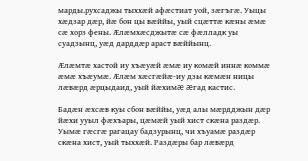марды.рухсаджы тыххæй афæстиат уой, зæгъгæ. Уыцы хæдзар дæр, йæ бон цы вæййы, уый сцæттæ кæны æмæ сæ хорз фены. Æлæмхæсджытæ сæ фæлладк уы суадзынц, уæд дарддæр араст вæййынц.

Æлæмтæ хастой иу хъæуæй æмæ иу комæй иннæ коммæ æмæ хъæумæ. Æлæм хæсгæйæ-иу дзы кæмæн ницы лæвæрд æрцыдаид, уый йæхимæ æгад кастис.

Бадæн æхсæв куы сбон вæййы, уæд алы мæрдджын дæр йæхи ууыл фæхъары, цæмæй уый хист скæна раздæр. Уымæ гæсгæ рагацау бадзурынц, чи хъуамæ раздæр скæна хист, уый тыххæй. Раздæры бар лæвæрд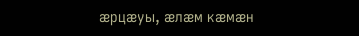æрцæуы, æлæм кæмæн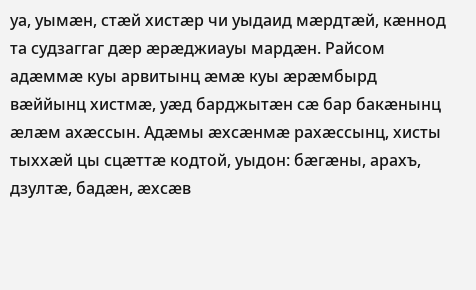уа, уымæн, стæй хистæр чи уыдаид мæрдтæй, кæннод та судзаггаг дæр æрæджиауы мардæн. Райсом адæммæ куы арвитынц æмæ куы æрæмбырд вæййынц хистмæ, уæд барджытæн сæ бар бакæнынц æлæм ахæссын. Адæмы æхсæнмæ рахæссынц, хисты тыххæй цы сцæттæ кодтой, уыдон: бæгæны, арахъ, дзултæ, бадæн, æхсæв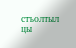стъолтыл цы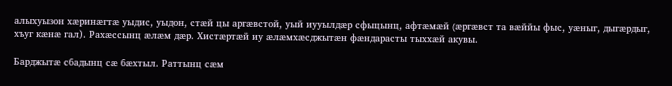алыхуызон хæринæгтæ уыдис, уыдон, стæй цы аргæвстой, уый иууылдæр сфыцынц, афтæмæй (æргæвст та вæййы фыс, уæныг, дыгæрдыг, хъуг кæнæ гал). Рахæссынц æлæм дæр. Хистæртæй иу æлæмхæсджытæн фæндарасты тыххæй акувы.

Барджытæ сбадынц сæ бæхтыл. Раттынц сæм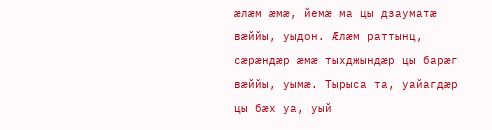æлæм æмæ, йемæ ма цы дзауматæ вæййы, уыдон. Æлæм раттынц, сæрæндæр æмæ тыхджындæр цы барæг вæййы, уымæ. Тырыса та, уайагдæр цы бæх уа, уый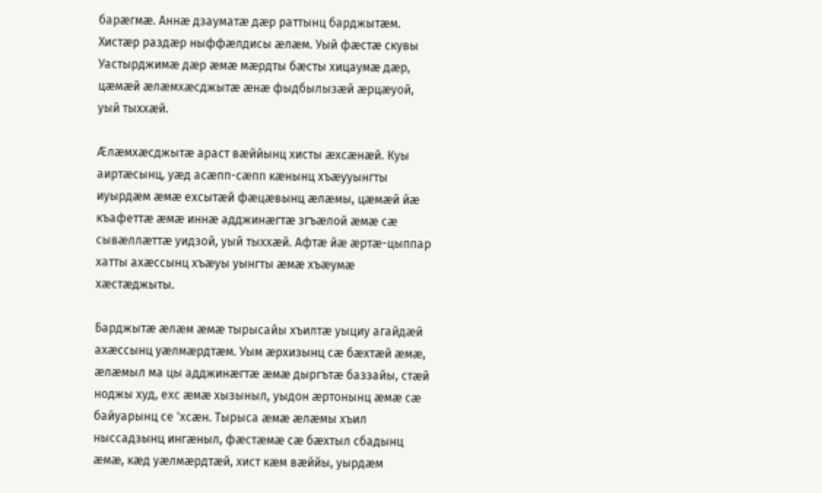барæгмæ. Аннæ дзауматæ дæр раттынц барджытæм. Хистæр раздæр ныффæлдисы æлæм. Уый фæстæ скувы Уастырджимæ дæр æмæ мæрдты бæсты хицаумæ дæр, цæмæй æлæмхæсджытæ æнæ фыдбылызæй æрцæуой, уый тыххæй.

Æлæмхæсджытæ араст вæййынц хисты æхсæнæй. Куы аиртæсынц, уæд асæпп-сæпп кæнынц хъæууынгты иуырдæм æмæ ехсытæй фæцæвынц æлæмы, цæмæй йæ къафеттæ æмæ иннæ адджинæгтæ згъæлой æмæ сæ сывæллæттæ уидзой, уый тыххæй. Афтæ йæ æртæ-цыппар хатты ахæссынц хъæуы уынгты æмæ хъæумæ хæстæджыты.

Барджытæ æлæм æмæ тырысайы хъилтæ уыциу агайдæй ахæссынц уæлмæрдтæм. Уым æрхизынц сæ бæхтæй æмæ, æлæмыл ма цы адджинæгтæ æмæ дыргътæ баззайы, стæй ноджы худ, ехс æмæ хызыныл, уыдон æртонынц æмæ сæ байуарынц се 'хсæн. Тырыса æмæ æлæмы хъил ныссадзынц ингæныл, фæстæмæ сæ бæхтыл сбадынц æмæ, кæд уæлмæрдтæй, хист кæм вæййы, уырдæм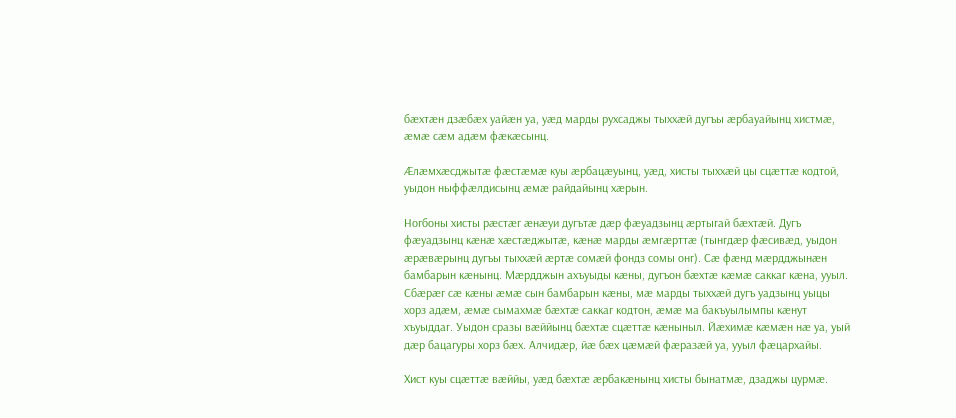бæхтæн дзæбæх уайæн уа, уæд марды рухсаджы тыххæй дугъы æрбауайынц хистмæ, æмæ сæм адæм фæкæсынц.

Æлæмхæсджытæ фæстæмæ куы æрбацæуынц, уæд, хисты тыххæй цы сцæттæ кодтой, уыдон ныффæлдисынц æмæ райдайынц хæрын.

Ногбоны хисты рæстæг æнæуи дугътæ дæр фæуадзынц æртыгай бæхтæй. Дугъ фæуадзынц кæнæ хæстæджытæ, кæнæ марды æмгæрттæ (тынгдæр фæсивæд, уыдон æрæвæрынц дугъы тыххæй æртæ сомæй фондз сомы онг). Сæ фæнд мæрдджынæн бамбарын кæнынц. Мæрдджын ахъуыды кæны, дугъон бæхтæ кæмæ саккаг кæна, ууыл. Сбæрæг сæ кæны æмæ сын бамбарын кæны, мæ марды тыххæй дугъ уадзынц уыцы хорз адæм, æмæ сымахмæ бæхтæ саккаг кодтон, æмæ ма бакъуылымпы кæнут хъуыддаг. Уыдон сразы вæййынц бæхтæ сцæттæ кæныныл. Йæхимæ кæмæн нæ уа, уый дæр бацагуры хорз бæх. Алчидæр, йæ бæх цæмæй фæразæй уа, ууыл фæцархайы.

Хист куы сцæттæ вæййы, уæд бæхтæ æрбакæнынц хисты бынатмæ, дзаджы цурмæ.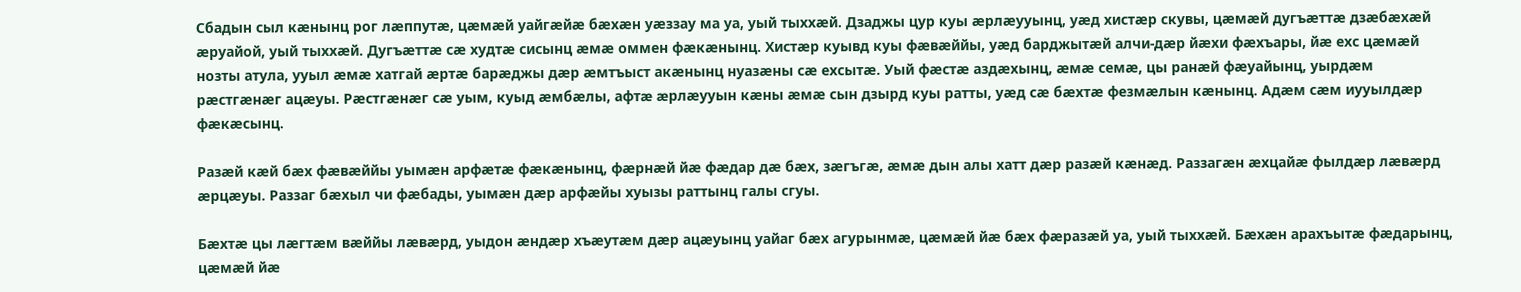Сбадын сыл кæнынц рог лæппутæ, цæмæй уайгæйæ бæхæн уæззау ма уа, уый тыххæй. Дзаджы цур куы æрлæууынц, уæд хистæр скувы, цæмæй дугъæттæ дзæбæхæй æруайой, уый тыххæй. Дугъæттæ сæ худтæ сисынц æмæ оммен фæкæнынц. Хистæр куывд куы фæвæййы, уæд барджытæй алчи-дæр йæхи фæхъары, йæ ехс цæмæй нозты атула, ууыл æмæ хатгай æртæ барæджы дæр æмтъыст акæнынц нуазæны сæ ехсытæ. Уый фæстæ аздæхынц, æмæ семæ, цы ранæй фæуайынц, уырдæм рæстгæнæг ацæуы. Рæстгæнæг сæ уым, куыд æмбæлы, афтæ æрлæууын кæны æмæ сын дзырд куы ратты, уæд сæ бæхтæ фезмæлын кæнынц. Адæм сæм иууылдæр фæкæсынц.

Разæй кæй бæх фæвæййы уымæн арфæтæ фæкæнынц, фæрнæй йæ фæдар дæ бæх, зæгъгæ, æмæ дын алы хатт дæр разæй кæнæд. Раззагæн æхцайæ фылдæр лæвæрд æрцæуы. Раззаг бæхыл чи фæбады, уымæн дæр арфæйы хуызы раттынц галы сгуы.

Бæхтæ цы лæгтæм вæййы лæвæрд, уыдон æндæр хъæутæм дæр ацæуынц уайаг бæх агурынмæ, цæмæй йæ бæх фæразæй уа, уый тыххæй. Бæхæн арахъытæ фæдарынц, цæмæй йæ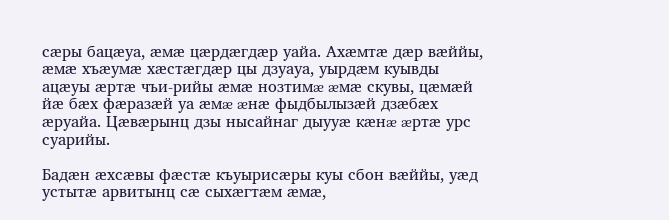сæры бацæуа, æмæ цæрдæгдæр уайа. Ахæмтæ дæр вæййы, æмæ хъæумæ хæстæгдæр цы дзуауа, уырдæм куывды ацæуы æртæ чъи-рийы æмæ нозтимæ æмæ скувы, цæмæй йæ бæх фæразæй уа æмæ æнæ фыдбылызæй дзæбæх æруайа. Цæвæрынц дзы нысайнаг дыууæ кæнæ æртæ урс суарийы.

Бадæн æхсæвы фæстæ къуырисæры куы сбон вæййы, уæд устытæ арвитынц сæ сыхæгтæм æмæ,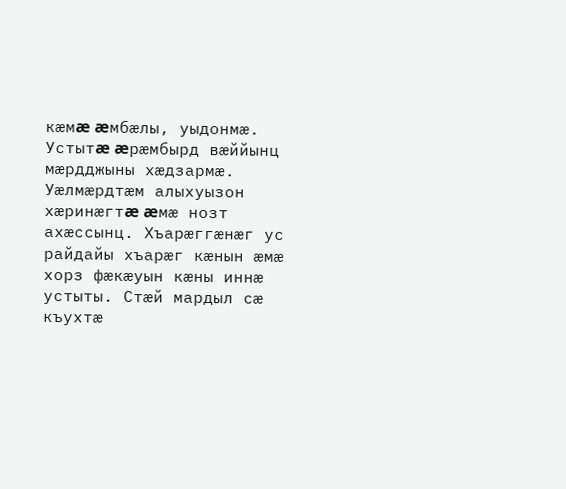кæмæ æмбæлы, уыдонмæ. Устытæ æрæмбырд вæййынц мæрдджыны хæдзармæ. Уæлмæрдтæм алыхуызон хæринæгтæ æмæ нозт ахæссынц. Хъарæггæнæг ус райдайы хъарæг кæнын æмæ хорз фæкæуын кæны иннæ устыты. Стæй мардыл сæ къухтæ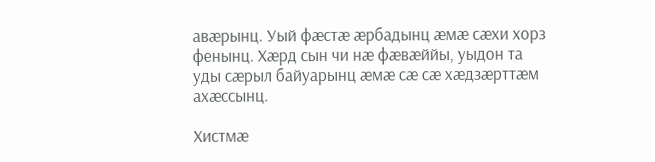авæрынц. Уый фæстæ æрбадынц æмæ сæхи хорз фенынц. Хæрд сын чи нæ фæвæййы, уыдон та уды сæрыл байуарынц æмæ сæ сæ хæдзæрттæм ахæссынц.

Хистмæ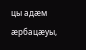цы адæм æрбацæуы,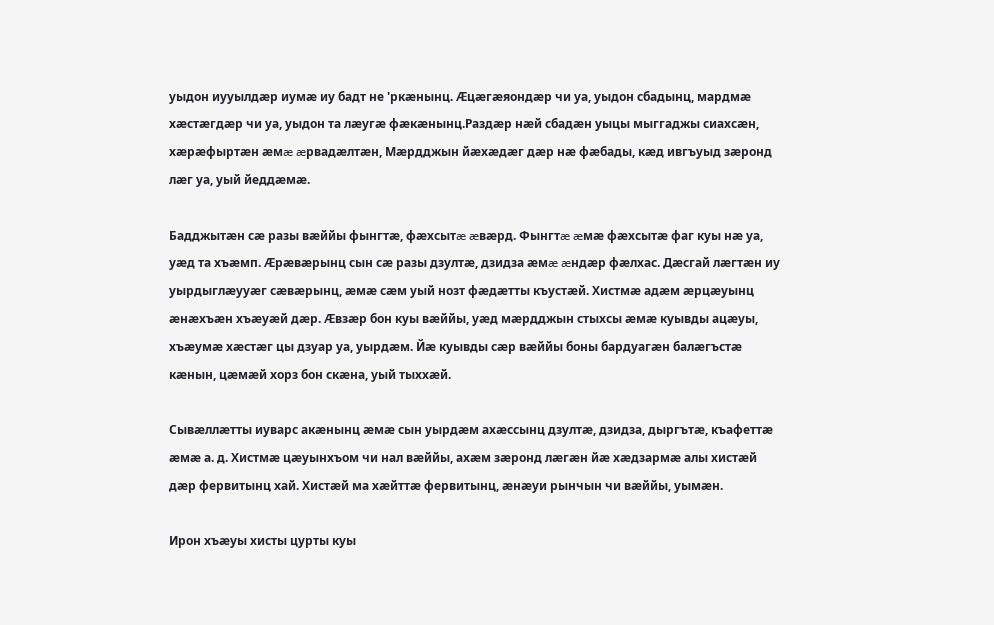уыдон иууылдæр иумæ иу бадт не 'ркæнынц. Æцæгæяондæр чи уа, уыдон сбадынц, мардмæ хæстæгдæр чи уа, уыдон та лæугæ фæкæнынц.Раздæр нæй сбадæн уыцы мыггаджы сиахсæн, хæрæфыртæн æмæ æрвадæлтæн, Мæрдджын йæхæдæг дæр нæ фæбады, кæд ивгъуыд зæронд лæг уа, уый йеддæмæ.

Бадджытæн сæ разы вæййы фынгтæ, фæхсытæ æвæрд. Фынгтæ æмæ фæхсытæ фаг куы нæ уа, уæд та хъæмп. Æрæвæрынц сын сæ разы дзултæ, дзидза æмæ æндæр фæлхас. Дæсгай лæгтæн иу уырдыглæууæг сæвæрынц, æмæ сæм уый нозт фæдæтты къустæй. Хистмæ адæм æрцæуынц æнæхъæн хъæуæй дæр. Æвзæр бон куы вæййы, уæд мæрдджын стыхсы æмæ куывды ацæуы, хъæумæ хæстæг цы дзуар уа, уырдæм. Йæ куывды сæр вæййы боны бардуагæн балæгъстæ кæнын, цæмæй хорз бон скæна, уый тыххæй.

Сывæллæтты иуварс акæнынц æмæ сын уырдæм ахæссынц дзултæ, дзидза, дыргътæ, къафеттæ æмæ а. д. Хистмæ цæуынхъом чи нал вæййы, ахæм зæронд лæгæн йæ хæдзармæ алы хистæй дæр фервитынц хай. Хистæй ма хæйттæ фервитынц, æнæуи рынчын чи вæййы, уымæн.

Ирон хъæуы хисты цурты куы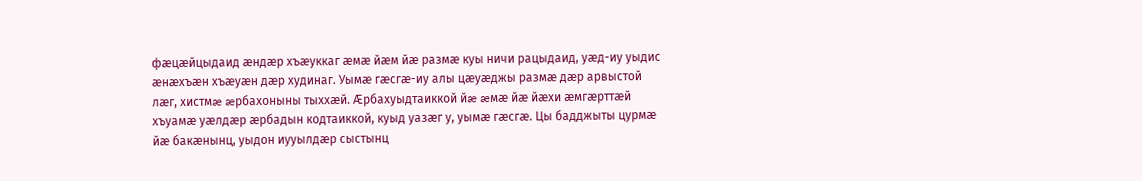фæцæйцыдаид æндæр хъæуккаг æмæ йæм йæ размæ куы ничи рацыдаид, уæд-иу уыдис æнæхъæн хъæуæн дæр худинаг. Уымæ гæсгæ-иу алы цæуæджы размæ дæр арвыстой лæг, хистмæ æрбахоныны тыххæй. Æрбахуыдтаиккой йæ æмæ йæ йæхи æмгæрттæй хъуамæ уæлдæр æрбадын кодтаиккой, куыд уазæг у, уымæ гæсгæ. Цы бадджыты цурмæ йæ бакæнынц, уыдон иууылдæр сыстынц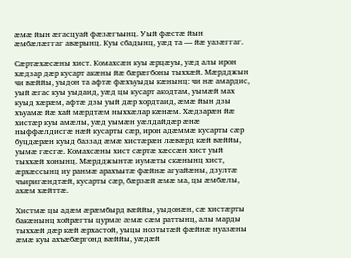æмæ йын æгасцуай фæзæгъынц. Уый фæстæ йын æмбæлæггаг авæрынц. Куы сбадынц, уæд та — йæ уазæггаг.

Сæртæхæсæны хист. Комахсæн куы æрцæуы, уæд алы ирон хæдзар дæр кусарт акæны йæ бæрæгбоны тыххæй. Мæрдджын чи вæййы, уыдон та афтæ фæхъуыды кæнынц: чи нæ амардис, уый æгас куы уыдаид, уæд цы кусарт акодтам, уымæй мах куыд хæрæм, афтæ дзы уый дæр хордтаид, æмæ йын дзы хъуамæ йæ хай мæрдтæм ныххæлар кæнæм. Хæдзарæн йæ хистæр куы амæлы, уæд уымæн уæлдайдæр æнæ ныффæлдисгæ нæй кусарты сæр, ирон адæммæ кусарты сæр буцдæрæн куыд баззад æмæ хистæрæн лæвæрд кæй вæййы, уымæ гæсгæ. Комахсæны хист сæртæ хæссæн хист уый тыххæй хонынц. Мæрдджынтæ иумæты скæнынц хист, æрхæссынц иу ранмæ арахъытæ фæйнæ агуайæны, дзултæ чъиригæндтæй, кусарты сæр, бæрзæй æмæ ма, цы æмбæлы, ахæм хæйттæ.

Хистмæ цы адæм æрæмбырд вæййы, уыдонæн, сæ хистæрты бакæнынц хойрæгты цурмæ æмæ сæм раттынц, алы марды тыххæй дæр кæй æрхастой, уыцы нозтытæй фæйнæ нуазæны æмæ куы ахъæбæргонд вæййы, уæдæй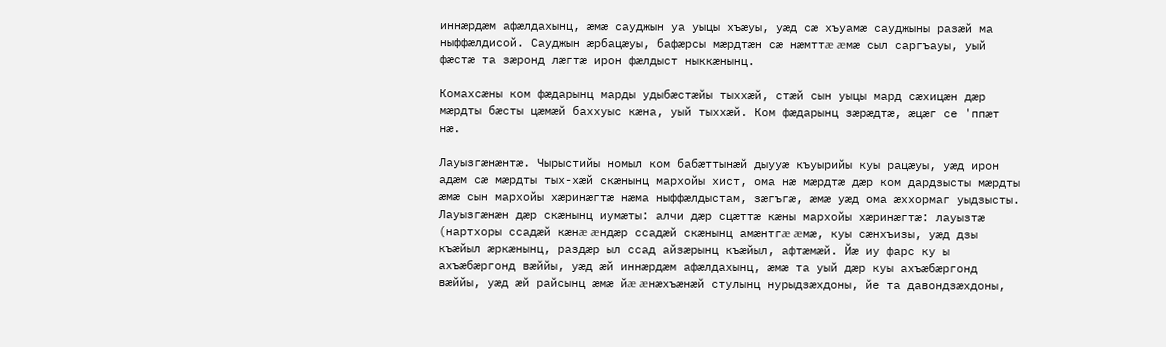иннæрдæм афæлдахынц, æмæ сауджын уа уыцы хъæуы, уæд сæ хъуамæ сауджыны разæй ма ныффæлдисой. Сауджын æрбацæуы, бафæрсы мæрдтæн сæ нæмттæ æмæ сыл саргъауы, уый фæстæ та зæронд лæгтæ ирон фæлдыст ныккæнынц.

Комахсæны ком фæдарынц марды удыбæстæйы тыххæй, стæй сын уыцы мард сæхицæн дæр мæрдты бæсты цæмæй баххуыс кæна, уый тыххæй. Ком фæдарынц зæрæдтæ, æцæг се 'ппæт нæ.

Лауызгæнæнтæ. Чырыстийы номыл ком бабæттынæй дыууæ къуырийы куы рацæуы, уæд ирон адæм сæ мæрдты тых-хæй скæнынц мархойы хист, ома нæ мæрдтæ дæр ком дардзысты мæрдты æмæ сын мархойы хæринæгтæ нæма ныффæлдыстам, зæгъгæ, æмæ уæд ома æххормаг уыдзысты. Лауызгæнæн дæр скæнынц иумæты: алчи дæр сцæттæ кæны мархойы хæринæгтæ: лауызтæ (нартхоры ссадæй кæнæ æндæр ссадæй скæнынц амæнтгæ æмæ, куы сæнхъизы, уæд дзы къæйыл æркæнынц, раздæр ыл ссад айзæрынц къæйыл, афтæмæй. Йæ иу фарс ку ы ахъæбæргонд вæййы, уæд æй иннæрдæм афæлдахынц, æмæ та уый дæр куы ахъæбæргонд вæййы, уæд æй райсынц æмæ йæ æнæхъæнæй стулынц нурыдзæхдоны, йе та давондзæхдоны,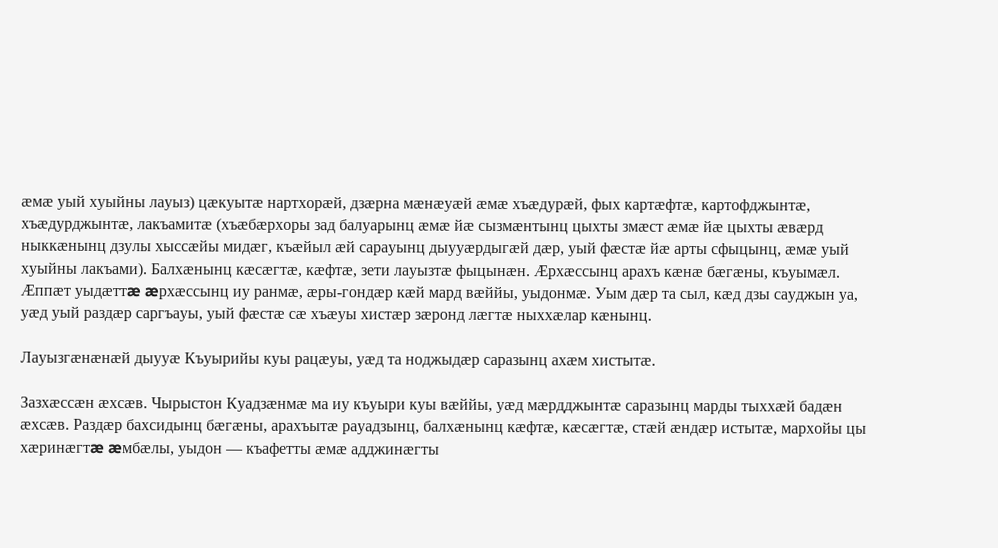æмæ уый хуыйны лауыз) цæкуытæ нартхорæй, дзæрна мæнæуæй æмæ хъæдурæй, фых картæфтæ, картофджынтæ, хъæдурджынтæ, лакъамитæ (хъæбæрхоры зад балуарынц æмæ йæ сызмæнтынц цыхты змæст æмæ йæ цыхты æвæрд ныккæнынц дзулы хыссæйы мидæг, къæйыл æй сарауынц дыууæрдыгæй дæр, уый фæстæ йæ арты сфыцынц, æмæ уый хуыйны лакъами). Балхæнынц кæсæгтæ, кæфтæ, зети лауызтæ фыцынæн. Æрхæссынц арахъ кæнæ бæгæны, къуымæл. Æппæт уыдæттæ æрхæссынц иу ранмæ, æры-гондæр кæй мард вæййы, уыдонмæ. Уым дæр та сыл, кæд дзы сауджын уа, уæд уый раздæр саргъауы, уый фæстæ сæ хъæуы хистæр зæронд лæгтæ ныххæлар кæнынц.

Лауызгæнæнæй дыууæ Къуырийы куы рацæуы, уæд та ноджыдæр саразынц ахæм хистытæ.

Зазхæссæн æхсæв. Чырыстон Куадзæнмæ ма иу къуыри куы вæййы, уæд мæрдджынтæ саразынц марды тыххæй бадæн æхсæв. Раздæр бахсидынц бæгæны, арахъытæ рауадзынц, балхæнынц кæфтæ, кæсæгтæ, стæй æндæр истытæ, мархойы цы хæринæгтæ æмбæлы, уыдон — къафетты æмæ адджинæгты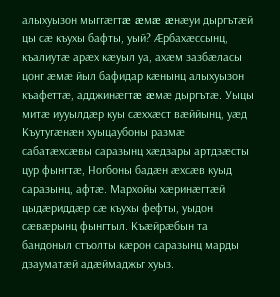алыхуызон мыггæгтæ æмæ æнæуи дыргътæй цы сæ къухы бафты, уый? Æрбахæссынц, къалиутæ арæх кæуыл уа, ахæм зазбæласы цонг æмæ йыл бафидар кæнынц алыхуызон къафеттæ, адджинæгтæ æмæ дыргътæ. Уыцы митæ иууылдæр куы сæххæст вæййынц, уæд Къутугæнæн хуыцаубоны размæ сабатæхсæвы саразынц хæдзары артдзæсты цур фынгтæ, Ногбоны бадæн æхсæв куыд саразынц, афтæ. Мархойы хæринæгтæй цыдæриддæр сæ къухы фефты, уыдон сæвæрынц фынгтыл. Къæйрæбын та бандоныл стъолты кæрон саразынц марды дзауматæй адæймаджьг хуыз.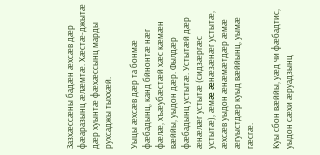Зазхæссæны бадæн æхсæв дæр фæаразынц æлæмтæ. Хæстæ-джытæ дæр хуынтæ фæхæссынц марды рухсаджы тыххæй.

Уыцы æхсæв дæр та бонмæ фæбадынц, канд бйнонтæ нæг фæлæ, хъæубæстæй хæс кæмæн вæййы, уыдон дæр. Фылдæр фæбадынц устытæ. Устытæй дæр æнæлæг устытæ (сидзæргæс устытæ), æмæ æнæзæнæг устытæ, æхсæв уыдон æнæмæтдæр æмæ æгуыстдæр куыд вæййынц, уымæ гæсгæ.

Куы сбон вæййы, уæд чи фæбадтис, уыдон сæхи æруадзынц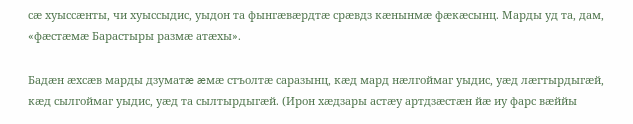сæ хуыссæнты, чи хуыссыдис, уыдон та фынгæвæрдтæ срæвдз кæнынмæ фæкæсынц. Марды уд та, дам, «фæстæмæ Барастыры размæ атæхы».

Бадæн æхсæв марды дзуматæ æмæ стъолтæ саразынц, кæд мард нæлгоймаг уыдис, уæд лæгтырдыгæй, кæд сылгоймаг уыдис, уæд та сылтырдыгæй. (Ирон хæдзары астæу артдзæстæн йæ иу фарс вæййы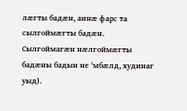лæгты бадæн, аннæ фарс та сылгоймæгты бадæн. Сылгоймагæн нæлгоймæгты бадæны бадын не 'мбæлд, худинаг уыд).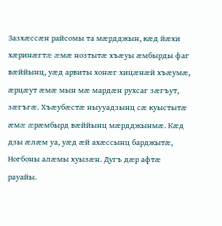Зазхæссæн райсомы та мæрдджын, кæд йæхи хæринæгтæ æмæ нозтытæ хъæуы æмбырды фаг вæййынц, уæд арвиты хонæг хицæнæй хъæумæ, æрцæут æмæ мын мæ мардæн рухсаг зæгъут, зæгъгæ. Хъæубæстæ ныууадзынц сæ куыстытæ æмæ æрæмбырд вæййынц мæрдджынмæ. Кæд дзы æлæм уа, уæд æй ахæссынц барджытæ, Ногбоны алæмы хуызæн. Дугъ дæр афтæ рауайы.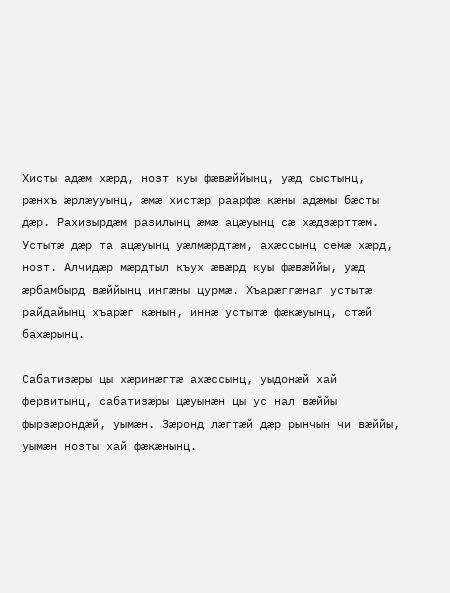Хисты адæм хæрд, нозт куы фæвæййынц, уæд сыстынц, рæнхъ æрлæууынц, æмæ хистæр раарфæ кæны адæмы бæсты дæр. Рахизырдæм разилынц æмæ ацæуынц сæ хæдзæрттæм. Устытæ дæр та ацæуынц уæлмæрдтæм, ахæссынц семæ хæрд, нозт. Алчидæр мæрдтыл къух æвæрд куы фæвæййы, уæд æрбамбырд вæййынц ингæны цурмæ. Хъарæггæнаг устытæ райдайынц хъарæг кæнын, иннæ устытæ фæкæуынц, стæй бахæрынц.

Сабатизæры цы хæринæгтæ ахæссынц, уыдонæй хай фервитынц, сабатизæры цæуынæн цы ус нал вæййы фырзæрондæй, уымæн. Зæронд лæгтæй дæр рынчын чи вæййы, уымæн нозты хай фæкæнынц.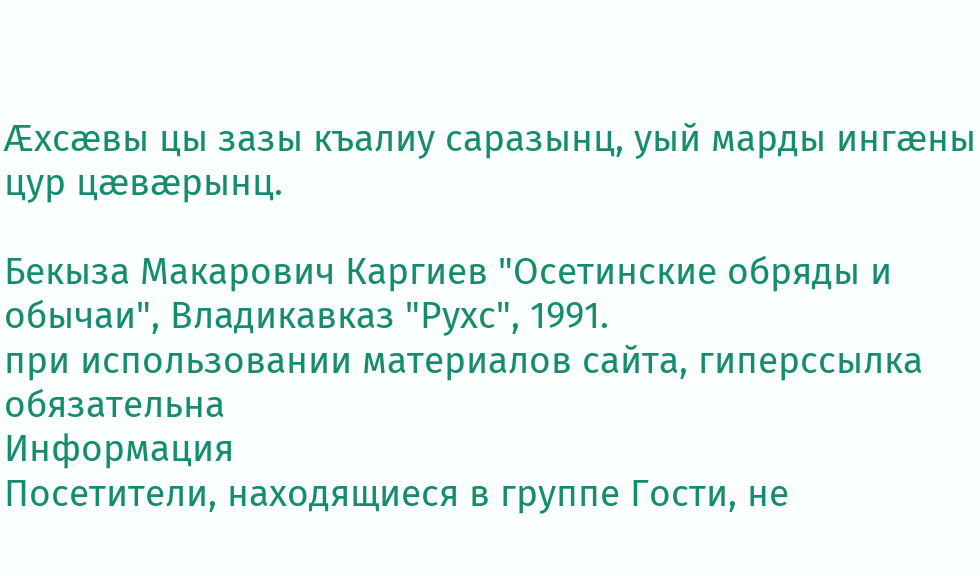Æхсæвы цы зазы къалиу саразынц, уый марды ингæны цур цæвæрынц.

Бекыза Макарович Каргиев "Осетинские обряды и обычаи", Владикавказ "Рухс", 1991.
при использовании материалов сайта, гиперссылка обязательна
Информация
Посетители, находящиеся в группе Гости, не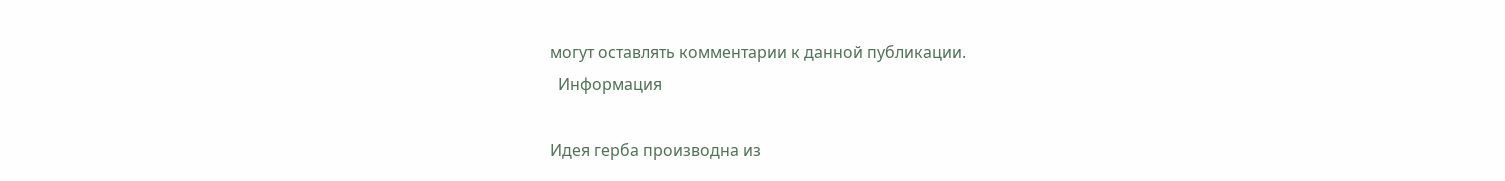могут оставлять комментарии к данной публикации.
  Информация

Идея герба производна из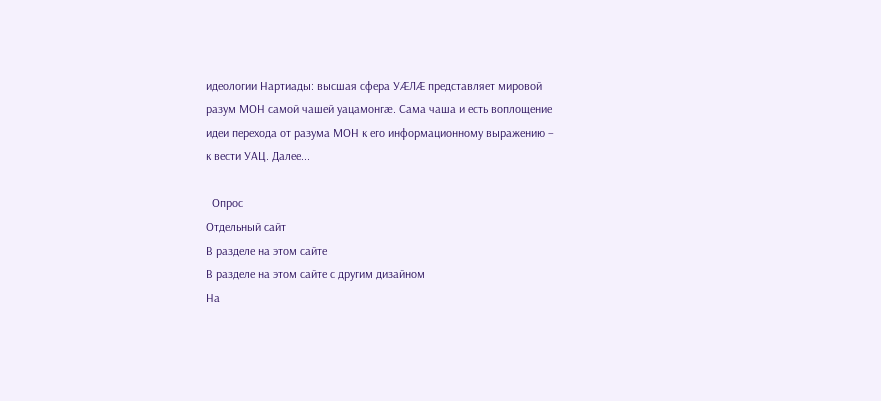идеологии Нартиады: высшая сфера УÆЛÆ представляет мировой разум МОН самой чашей уацамонгæ. Сама чаша и есть воплощение идеи перехода от разума МОН к его информационному выражению – к вести УАЦ. Далее...

  Опрос
Отдельный сайт
В разделе на этом сайте
В разделе на этом сайте с другим дизайном
На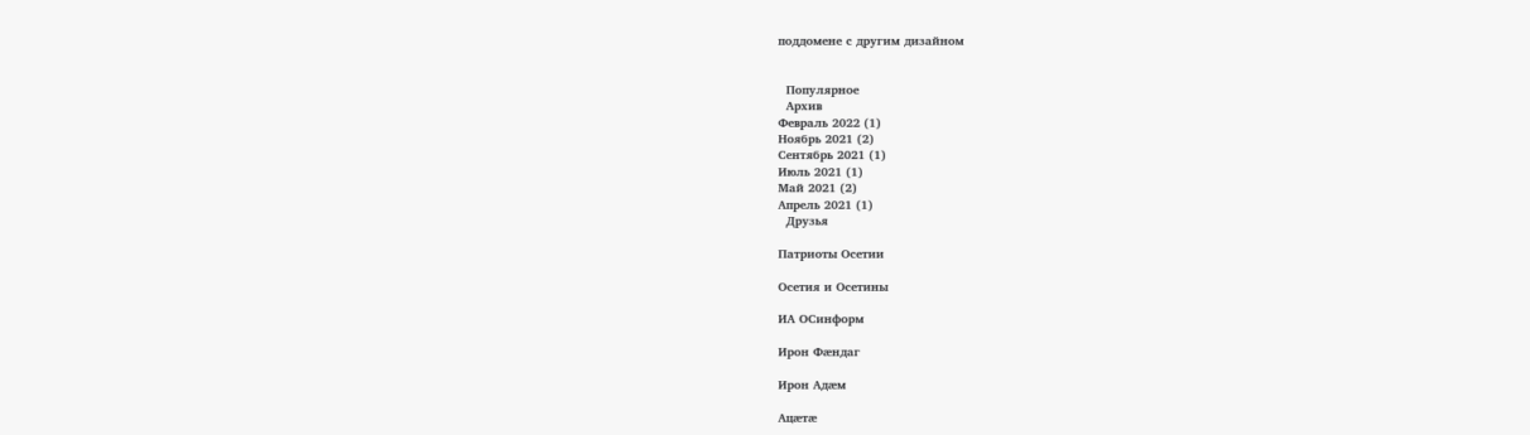поддомене с другим дизайном


  Популярное
  Архив
Февраль 2022 (1)
Ноябрь 2021 (2)
Сентябрь 2021 (1)
Июль 2021 (1)
Май 2021 (2)
Апрель 2021 (1)
  Друзья

Патриоты Осетии

Осетия и Осетины

ИА ОСинформ

Ирон Фæндаг

Ирон Адæм

Ацæтæ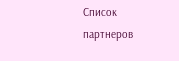Список партнеров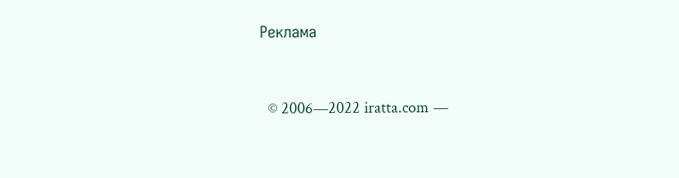Реклама


  © 2006—2022 iratta.com —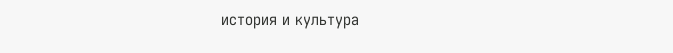история и культура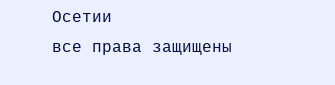Осетии
все права защищены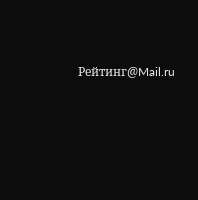Рейтинг@Mail.ru